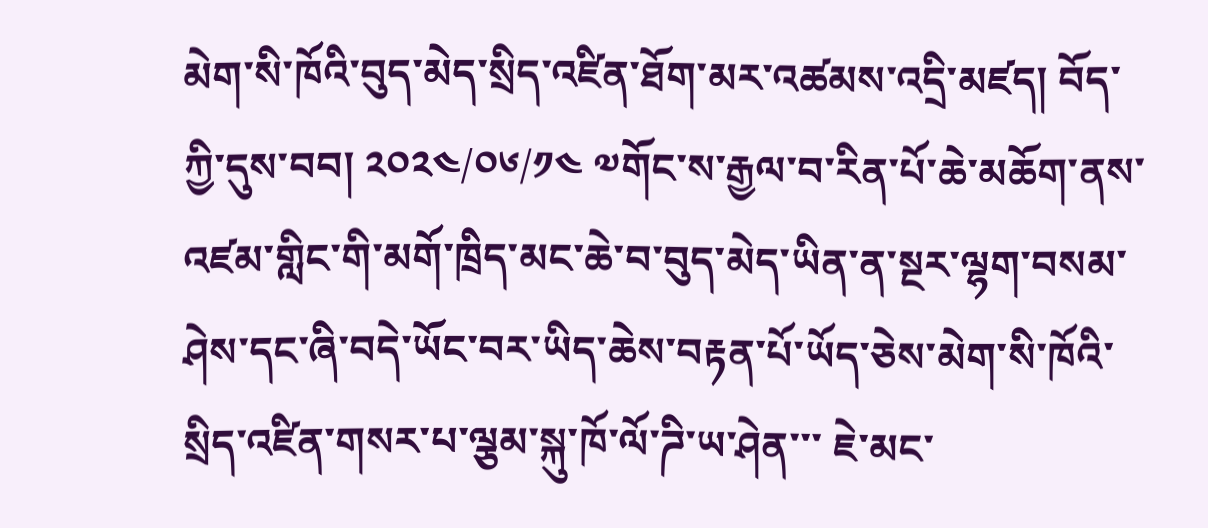མེག་སི་ཁོའི་བུད་མེད་སྲིད་འཛིན་ཐོག་མར་འཚམས་འདྲི་མཛད། བོད་ཀྱི་དུས་བབ། ༢༠༢༤/༠༦/༡༤ ༧གོང་ས་རྒྱལ་བ་རིན་པོ་ཆེ་མཆོག་ནས་འཛམ་གླིང་གི་མགོ་ཁྲིད་མང་ཆེ་བ་བུད་མེད་ཡིན་ན་སྔར་ལྷག་བསམ་ཤེས་དང་ཞི་བདེ་ཡོང་བར་ཡིད་ཆེས་བརྟན་པོ་ཡོད་ཅེས་མེག་སི་ཁོའི་སྲིད་འཛིན་གསར་པ་ལྕམ་སྐུ་ཁོ་ལོ་ཌི་ཡ་ཤེན་་་ ཇེ་མང་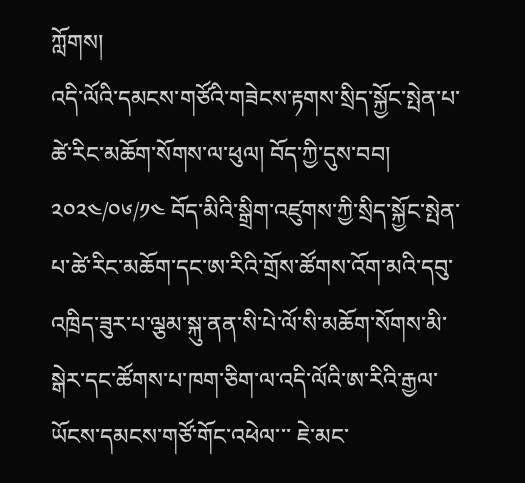ཀློགས།
འདི་ལོའི་དམངས་གཙོའི་གཟེངས་རྟགས་སྲིད་སྐྱོང་སྤེན་པ་ཚེ་རིང་མཆོག་སོགས་ལ་ཕུལ། བོད་ཀྱི་དུས་བབ། ༢༠༢༤/༠༦/༡༤ བོད་མིའི་སྒྲིག་འཛུགས་ཀྱི་སྲིད་སྐྱོང་སྤེན་པ་ཚེ་རིང་མཆོག་དང་ཨ་རིའི་གྲོས་ཚོགས་འོག་མའི་དབུ་འཁྲིད་ཟུར་པ་ལྕམ་སྐུ་ནན་སི་པེ་ལོ་སི་མཆོག་སོགས་མི་སྒེར་དང་ཚོགས་པ་ཁག་ཅིག་ལ་འདི་ལོའི་ཨ་རིའི་རྒྱལ་ཡོངས་དམངས་གཙོ་གོང་འཕེལ་་་ ཇེ་མང་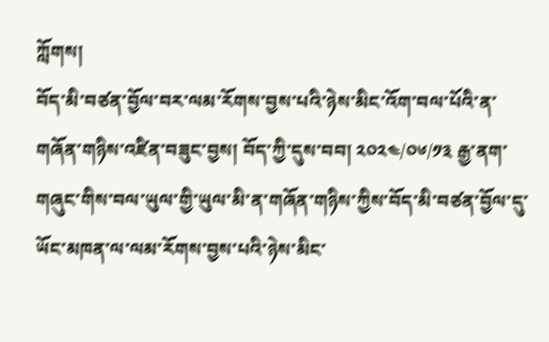ཀློགས།
བོད་མི་བཙན་བྱོལ་བར་ལམ་རོགས་བྱས་པའི་ཉེས་མིང་འོག་བལ་པོའི་ན་གཞོན་གཉིས་འཛིན་བཟུང་བྱས། བོད་ཀྱི་དུས་བབ། ༢༠༢༤/༠༦/༡༣ རྒྱ་ནག་གཞུང་གིས་བལ་ཡུལ་གྱི་ཡུལ་མི་ན་གཞོན་གཉིས་ཀྱིས་བོད་མི་བཙན་བྱོལ་དུ་ཡོང་མཁན་ལ་ལམ་རོགས་བྱས་པའི་ཉེས་མིང་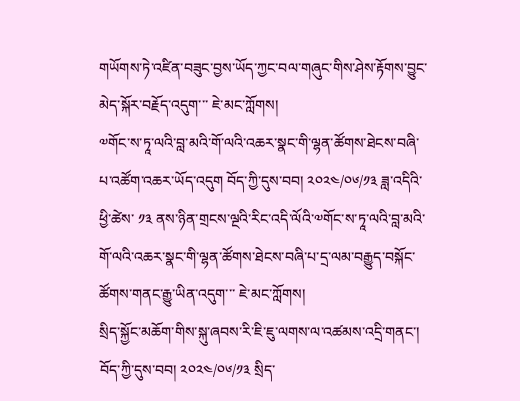གཡོགས་ཏེ་འཛིན་བཟུང་བྱས་ཡོད་ཀྱང་བལ་གཞུང་གིས་ཤེས་རྟོགས་བྱུང་མེད་སྐོར་བརྗོད་འདུག་་་ ཇེ་མང་ཀློགས།
༧གོང་ས་ཏཱ་ལའི་བླ་མའི་གོ་ལའི་འཆར་སྣང་གི་ལྷན་ཚོགས་ཐེངས་བཞི་པ་འཚོག་འཆར་ཡོད་འདུག བོད་ཀྱི་དུས་བབ། ༢༠༢༤/༠༦/༡༣ ཟླ་འདིའི་ཕྱི་ཚེས་ ༡༣ ནས་ཉིན་གྲངས་ལྔའི་རིང་འདི་ལོའི་༧གོང་ས་ཏཱ་ལའི་བླ་མའི་གོ་ལའི་འཆར་སྣང་གི་ལྷན་ཚོགས་ཐེངས་བཞི་པ་དྲ་ལམ་བརྒྱུད་བསྐོང་ཚོགས་གནང་རྒྱུ་ཡིན་འདུག་་་ ཇེ་མང་ཀློགས།
སྲིད་སྐྱོང་མཆོག་གིས་སྐུ་ཞབས་རི་ཇི་ཇུ་ལགས་ལ་འཚམས་འདྲི་གནང་། བོད་ཀྱི་དུས་བབ། ༢༠༢༤/༠༦/༡༣ སྲིད་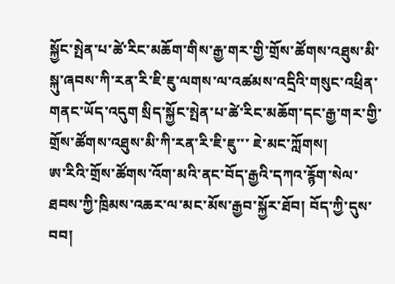སྐྱོང་སྤེན་པ་ཚེ་རིང་མཆོག་གིས་རྒྱ་གར་གྱི་གྲོས་ཚོགས་འཐུས་མི་སྐུ་ཞབས་ཀི་རན་རི་ཇི་ཇུ་ལགས་ལ་འཚམས་འདྲིའི་གསུང་འཕྲིན་གནང་ཡོད་འདུག སྲིད་སྐྱོང་སྤེན་པ་ཚེ་རིང་མཆོག་དང་རྒྱ་གར་གྱི་གྲོས་ཚོགས་འཐུས་མི་ཀི་རན་རི་ཇི་ཇུ་་་ ཇེ་མང་ཀློགས།
ཨ་རིའི་གྲོས་ཚོགས་འོག་མའི་ནང་བོད་རྒྱའི་དཀའ་རྙོག་སེལ་ཐབས་ཀྱི་ཁྲིམས་འཆར་ལ་མང་མོས་རྒྱབ་སྐྱོར་ཐོབ། བོད་ཀྱི་དུས་བབ།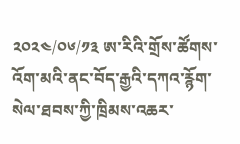༢༠༢༤/༠༦/༡༣ ཨ་རིའི་གྲོས་ཚོགས་འོག་མའི་ནང་བོད་རྒྱའི་དཀའ་རྙོག་སེལ་ཐབས་ཀྱི་ཁྲིམས་འཆར་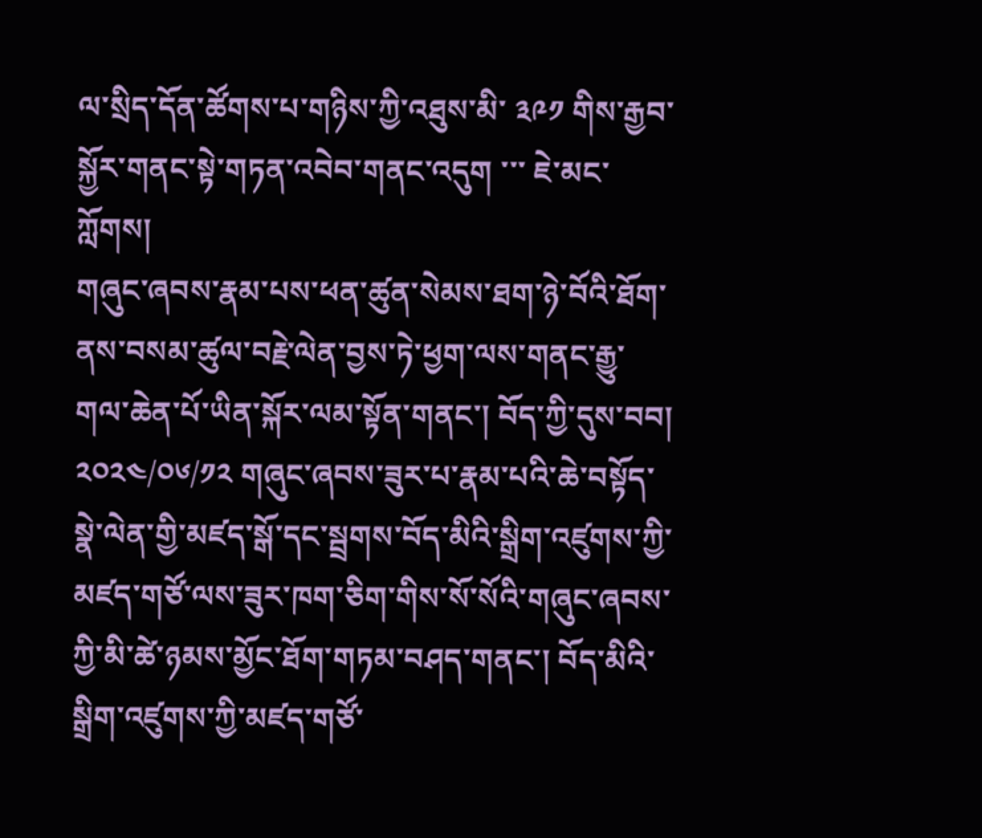ལ་སྲིད་དོན་ཚོགས་པ་གཉིས་ཀྱི་འཐུས་མི་ ༣༩༡ གིས་རྒྱབ་སྐྱོར་གནང་སྟེ་གཏན་འབེབ་གནང་འདུག ་་་ ཇེ་མང་ཀློགས།
གཞུང་ཞབས་རྣམ་པས་ཕན་ཚུན་སེམས་ཐག་ཉེ་བོའི་ཐོག་ནས་བསམ་ཚུལ་བརྗེ་ལེན་བྱས་ཏེ་ཕྱག་ལས་གནང་རྒྱུ་གལ་ཆེན་པོ་ཡིན་སྐོར་ལམ་སྟོན་གནང་། བོད་ཀྱི་དུས་བབ། ༢༠༢༤/༠༦/༡༢ གཞུང་ཞབས་ཟུར་པ་རྣམ་པའི་ཆེ་བསྟོད་སྣེ་ལེན་གྱི་མཛད་སྒོ་དང་སྦྲགས་བོད་མིའི་སྒྲིག་འཛུགས་ཀྱི་མཛད་གཙོ་ལས་ཟུར་ཁག་ཅིག་གིས་སོ་སོའི་གཞུང་ཞབས་ཀྱི་མི་ཚེ་ཉམས་མྱོང་ཐོག་གཏམ་བཤད་གནང་། བོད་མིའི་སྒྲིག་འཛུགས་ཀྱི་མཛད་གཙོ་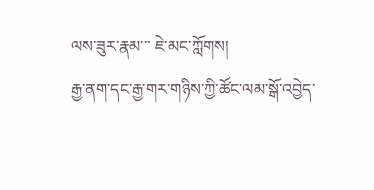ལས་ཟུར་རྣམ་་་ ཇེ་མང་ཀློགས།
རྒྱ་ནག་དང་རྒྱ་གར་གཉིས་ཀྱི་ཚོང་ལམ་སྒོ་འབྱེད་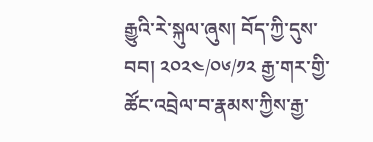རྒྱུའི་རེ་སྐུལ་ཞུས། བོད་ཀྱི་དུས་བབ། ༢༠༢༤/༠༦/༡༢ རྒྱ་གར་གྱི་ཚོང་འབྲེལ་བ་རྣམས་ཀྱིས་རྒྱ་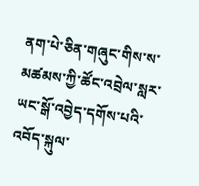ནག་པེ་ཅིན་གཞུང་གིས་ས་མཚམས་ཀྱི་ཚོང་འབྲེལ་སླར་ཡང་སྒོ་འབྱེད་དགོས་པའི་འབོད་སྐུལ་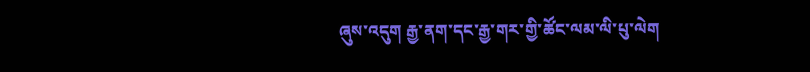ཞུས་འདུག རྒྱ་ནག་དང་རྒྱ་གར་གྱི་ཚོང་ལམ་ལི་པུ་ལེག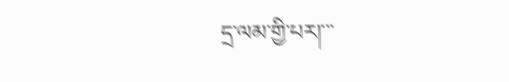དྲ་ལམ་གྱི་པར།་་་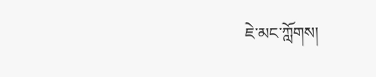ཇེ་མང་ཀློགས།